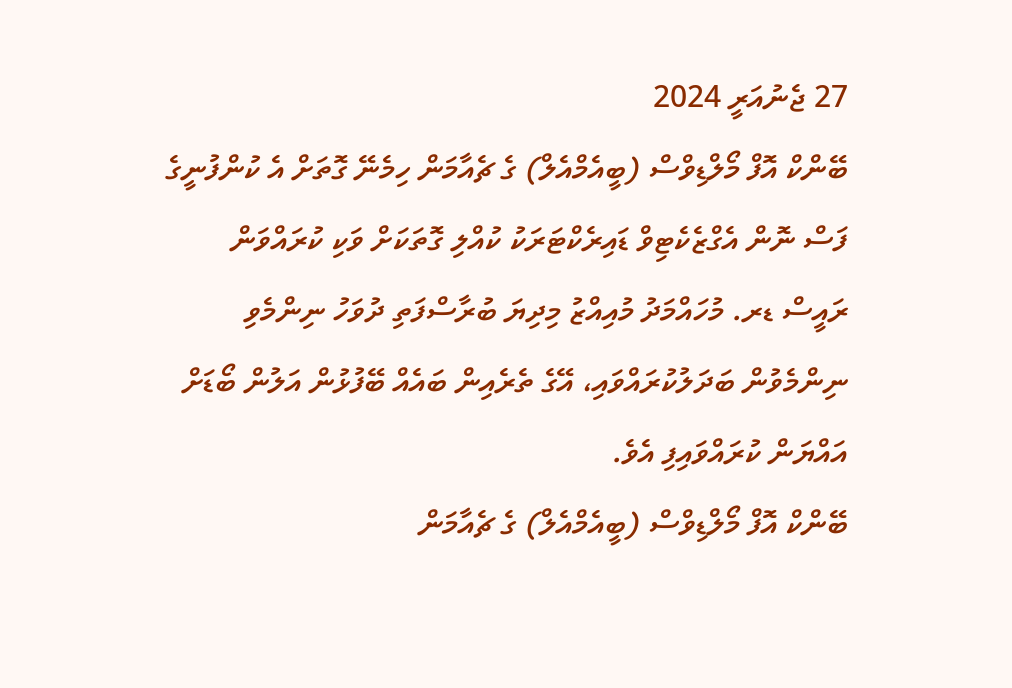27 ޖެނުއަރީ 2024
ބޭންކް އޮފް މޯލްޑިވްސް (ބީއެމްއެލް) ގެ ޗެއާމަން ހިމެނޭ ގޮތަށް އެ ކުންފުނީގެ ފަސް ނޮން އެގްޒެކެޓިވް ޑައިރެކްޓަރަކު ކުއްލި ގޮތަކަށް ވަކި ކުރައްވަން ރައީސް ޑރ. މުހައްމަދު މުއިއްޒު މިދިޔަ ބުރާސްފަތި ދުވަހު ނިންމެވި ނިންމެވުން ބަދަލުކުރައްވައި، އޭގެ ތެރެއިން ބައެއް ބޭފުޅުން އަލުން ބޯޑަށް އައްޔަން ކުރައްވައިފި އެވެ.
ބޭންކް އޮފް މޯލްޑިވްސް (ބީއެމްއެލް) ގެ ޗެއާމަން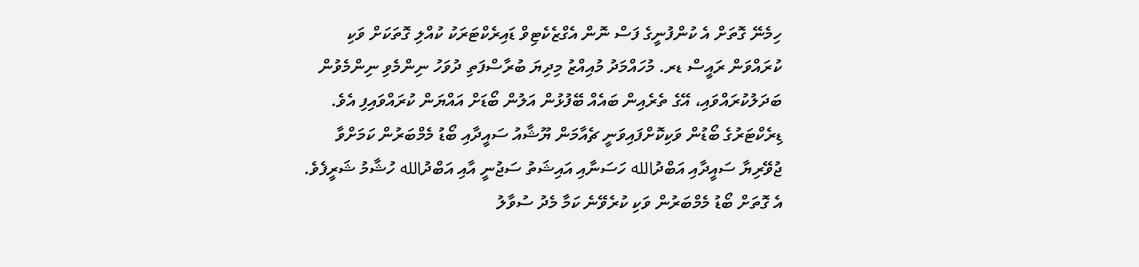ހިމެނޭ ގޮތަށް އެ ކުންފުނީގެ ފަސް ނޮން އެގްޒެކެޓިވް ޑައިރެކްޓަރަކު ކުއްލި ގޮތަކަށް ވަކި ކުރައްވަން ރައީސް ޑރ. މުހައްމަދު މުއިއްޒު މިދިޔަ ބުރާސްފަތި ދުވަހު ނިންމެވި ނިންމެވުން ބަދަލުކުރައްވައި، އޭގެ ތެރެއިން ބައެއް ބޭފުޅުން އަލުން ބޯޑަށް އައްޔަން ކުރައްވައިފި އެވެ.
ޑިރެކްޓަރުގެ ބޯޑުން ވަކިކޮށްފައިވަނީ ޗެއާމަން ޔޫޝާއު ސައީދާއި ބޯޑު މެމްބަރުން ކަމަށްވާ ޖުވޭރިޔާ ސައީދާއި އަބްދުالله ހަސަނާއި އައިޝަތު ސަޖުނީ އާއި އަބްދުالله ހުޝާމު ޝަރީފެވެ.
އެ ގޮތަށް ބޯޑު މެމްބަރުން ވަކި ކުރެވޭނެ ކަމާ މެދު ސުވާލު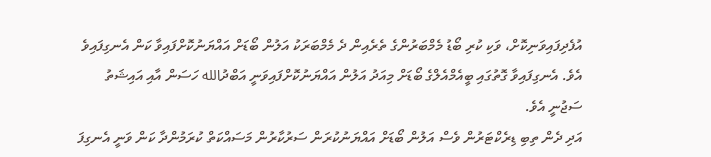އުފެދިފައިވަނިކޮށް، ވަކި ކުރި ބޯޑު މެމްބަރުންގެ ތެރެއިން ދެ މެމްބަރަކު އަލުން ބޯޑަށް އައްޔަނުކޮށްފައިވާ ކަން އެނގިފައިވެ އެވެ. އެނގިފައިވާ ގޮތުގައި ބީއެމްއެލްގެ ބޯޑަށް މިއަދު އަލުން އައްޔަނުކޮށްފައިވަނީ އަބްދުالله ހަސަން އާއި އައިޝަތު ސަޖުނީ އެވެ.
އަދި ދެން ތިބި ޑިރެކްޓަރުން ވެސް އަލުން ބޯޑަށް އައްޔަނުކުރަން ސަރުކާރުން މަސައްކަތް ކުރަމުންދާ ކަން ވަނީ އެނގިފަ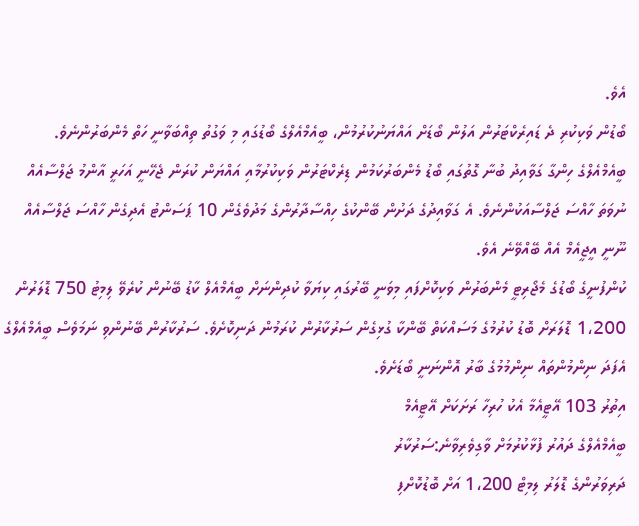އެވެ.
ބޯޑުން ވަކިކުރި ދެ ޑައިރެކްޓަރުން އަލުން ބޯޑަށް އައްޔަނުކުރުމުން، ބީއެމްއެލްގެ ބޯޑުގައި މި ވަގުތު ތިއްބަވާނީ ހަތް މެންބަރުންނެވެ.
ބީއެމްއެލްގެ ހިންގާ ގަވާއިދު ބުނާ ގޮތުގައި ބޯޑު މެންބަރުކަމުން ޑިރެކްޓަރުން ވަކިކުރުމާއި އައްޔަން ކުރަން ޖެހޭނީ އަހަރީ އާންމު ޖަލްސާއެއް ނުވަތަ ހާއްސަ ޖަލްސާއަކުންނެވެ. އެ ގަވާއިދުގެ ދަށުން ބޭންކުގެ ހިއްސާދާރުންގެ މަދުވެގެން 10 ޕަސަންޓު އެދިގެން ހާއްސަ ޖަލްސާއެއް ނޫނީ އީޖީއެމް އެއް ބޭއްވޭނެ އެވެ.
ކުންފުނީގެ ބޯޑުގެ މެޖޯރިޓީ މެންބަރުން ވަކިކޮށްފައި މިވަނީ ބޭރުގައި ކިޔަވާ ކުދިންނަށް ބީއެމްއެލް ކާޑު ބޭނުން ކުރެވޭ ލިމިޓު 750 ޑޮލަރުން 1،200 ޑޮލަރަށް ބޮޑު ކުރުމުގެ މަސައްކަތް ބޭންކާ ގުޅިގެން ސަރުކާރުން ކުރަމުން ދަނިކޮށެވެ. ސަރުކާރުން ބޭނުންވި ނަމަވެސް ބީއެމްއެލްގެ އެފަދަ ނިންމުންތައް ނިންމުމުގެ ބާރު އޮންނަނީ ބޯޑަށެވެ.
އިތުރު 103 އޭޓީއެމާ އެކު ހުރިހާ ރަށަކަށް އޭޓީއެމް
ބީއެމްއެލްގެ ދައުރު ފުޅާކުރުމަށް ވާގިވެރިވާނެ:ސަރުކާރު
ދަރިވަރުންގެ ޑޮލަރު ލިމިޓް 1،200 އަށް ބޮޑުކޮށްފި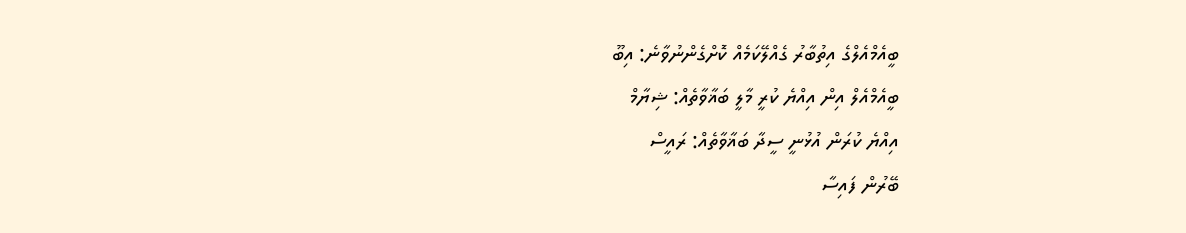ބީއެމްއެލްގެ އިތުބާރު ގެއްލޭކަމެއް ކޮށްގެންނުވާނެ: އިބޫ
ބީއެމްއެލް އިން އިއްޔެ ކުރީ މާލީ ބަޣާވާތެއް: ޝިޔާމް
އިއްޔެ ކުރަން އުޅުނީ ސީދާ ބަޣާވާތެއް: ރައީސް
ބޭރުން ފައިސާ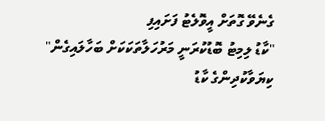ގެނެވޭ ގޮތަށް އީވޮލެޓު ފަށައިފި
"ކާޑު ލިމިޓު ބޮޑުކުރަނީ މަރުހަލާތަކަކަށް ބަހާލައިގެން"
ކިޔަވާކުދިންގެ ކާޑު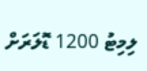ލިމިޓު 1200 ޑޮލަރަށް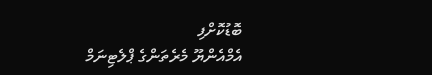ބޮޑުކޮށްފި
އެމްއެންޔޫ މެރެތަންގެ ޕްލެޓިނަމް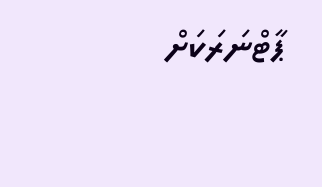ޕާޓްނަރަކަށް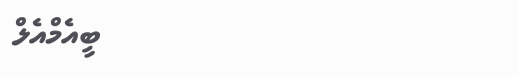ބީއެމްއެލް